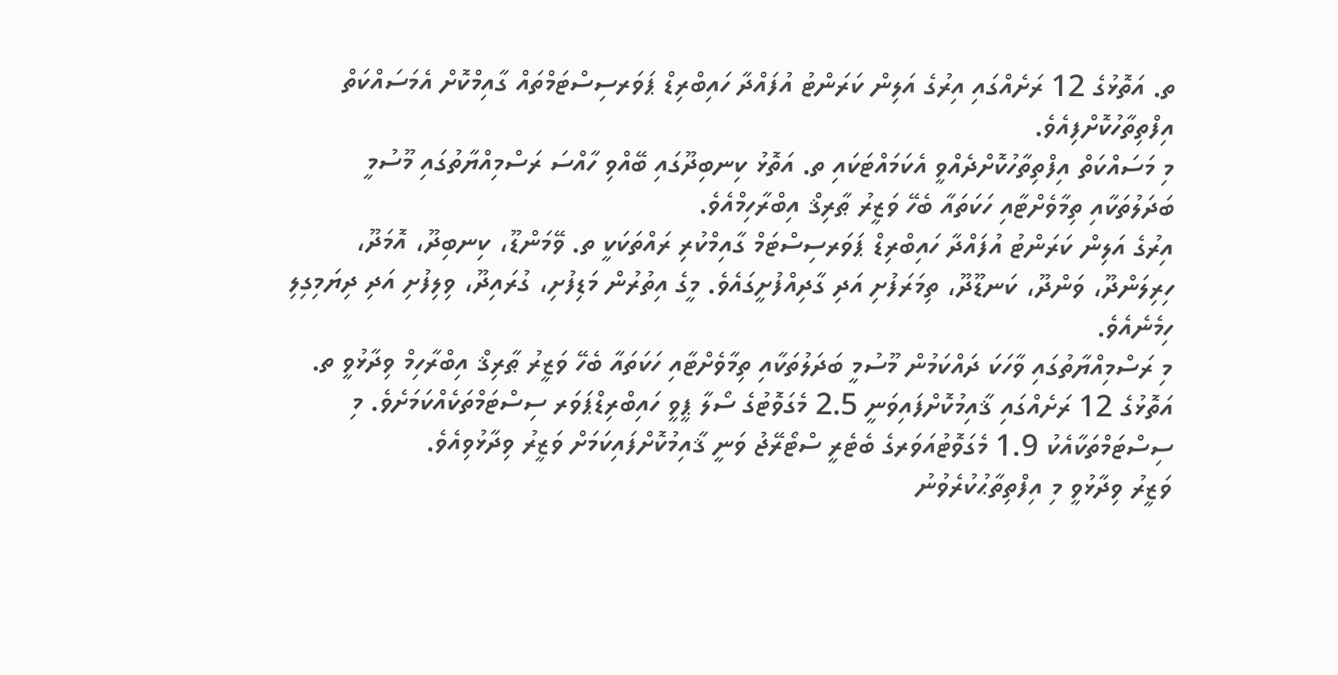ތ. އަތޮޅުގެ 12 ރަށެއްގައި އިރުގެ އަލިން ކަރަންޓު އުފައްދާ ހައިބްރިޑް ޕަވަރސިސްޓަމްތައް ގާއިމްކޮށް އެމަސައްކަތް އިފްތިތާހުކޮށްފިއެވެ.
މި މަސައްކަތް އިފްތިތާހުކޮށްދެއްވީ އެކަމައްޓަކައި ތ. އަތޮޅު ކިނބިދޫގައި ބޭއްވި ހާއްސަ ރަސްމިއްޔާތުގައި މޫސުމީ ބަދަލުތަކާއި ތިމާވެށްޓާއި ހަކަތައާ ބެހޭ ވަޒީރު ޠާރިޤް އިބްރާހިމްއެވެ.
އިރުގެ އަލިން ކަރަންޓު އުފައްދާ ހައިބްރިޑް ޕަވަރސިސްޓަމް ގާއިމްކުރި ރައްތަކަކީ ތ. ވޭމަންޑޫ، ކިނބިދޫ، އޮމަދޫ، ހިރިލަންދޫ، ވަންދޫ، ކަނޑޫދޫ، ތިމަރަފުށި އަދި ގާދިއްފުށީގައެވެ. މީގެ އިތުރުން މަޑިފުށި، ގުރައިދޫ، ވިލިފުށި އަދި ދިޔަމިގިލި ހިމެނެއެވެ.
މި ރަސްމިއްޔާތުގައި ވާހަކަ ދައްކަމުން މޫސުމީ ބަދަލުތަކާއި ތިމާވެށްޓާއި ހަކަތައާ ބެހޭ ވަޒީރު ޠާރިޤް އިބްރާހިމް ވިދާޅުވީ ތ. އަތޮޅުގެ 12 ރަށެއްގައި ޤާއިމުކޮށްފައިވަނީ 2.5 މެގަވޮޓުގެ ސޯލާ ޕީވީ ހައިބްރިޑްޕަވަރ ސިސްޓަމްތަކެއްކަމަށެވެ. މި ސިސްޓަމްތަކާއެކު 1.9 މެގަވޮޓުއަވަރގެ ބެޓެރީ ސްޓޯރޭޖު ވަނީ ޤާއިމުކޮށްފައިކަމަށް ވަޒީރު ވިދާޅުވިއެވެ.
ވަޒީރު ވިދާޅުވީ މި އިފްތިތާޙުކުރެވުނު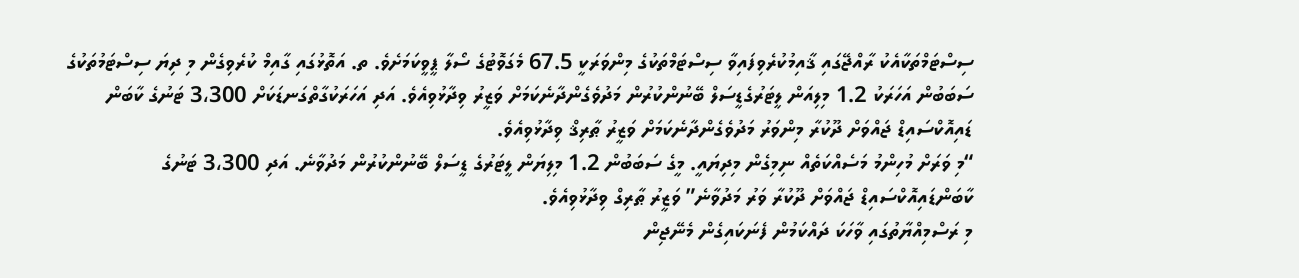ސިސްޓަމްތަކާއެކު ރާއްޖޭގައި ޤާއިމުކުރެވިފައިވާ ސިސްޓަމްތަކުގެ މިންވަރަކީ 67.5 މެގަވޮޓުގެ ސޯލާ ޕީވީކަމަށެވެ. ތ. އަތޮޅުގައި ގާއިމް ކުރެވިގެން މި ދިޔަ ސިސްޓަމުތަކުގެ ސަބަބުން އަހަރަކު 1.2 މިލިއަން ލީޓަރުގެޑީސަލް ބޭނުންކުރުން މަދުވެގެންދާނެކަމަށް ވަޒީރު ވިދާޅުވިއެވެ. އަދި އަހަރަކުގާތްގަނޑަކަށް 3،300 ޓަނުގެ ކާބަން ޑައިއޮކްސައިޑް ޖައްވަށް ދޫކުރާ މިންވަރު މަދުވެގެންދާނެކަމަށް ވަޒީރު ޠާރިޤް ވިދާޅުވިއެވެ.
“މި ވަރަށް މުހިންމު މަސެއްކަތެއް ނިމިގެން މިދިޔައީ. މީގެ ސަބަބުން 1.2 މިލިޔަން ލީޓަރުގެ ޑީސަލް ބޭނުންކުރުން މަދުވާނެ. އަދި 3،300 ޓަނުގެ ކާބަންޑައިއޮކްސައިޑް ޖައްވަށް ދޫކުރާ ވަރު މަދުވާނެ” ވަޒީރު ޠާރިގް ވިދާޅުވިއެވެ.
މި ރަސްމިއްޔާތުގައި ވާހަކަ ދައްކަމުން ފެނަކައިގެން މެނޭޖިން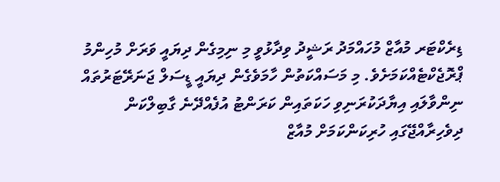ޑިރެކްޓަރ މުއާޒް މުހައްމަދު ރަޝީދު ވިދާޅުވީ މި ނިމިގެން ދިޔައީ ވަރަށް މުހިންމު ޕްރޮޖެކްޓެއްކަމަށެވެ. މި މަސައްކަތުން ހާމަވެގެން ދިޔައީ ޑީސަލް ޖަނަރޭޓަރުތައް ނިންވާލައި އިޔާދަކުރަނިވި ހަކަތައިން ކަރަންޓު އުފެއްދޭނެ ގާބިލްކަން ދިވެހިރާއްޖޭގައި ހުރިކަންކަމަށް މުއާޒް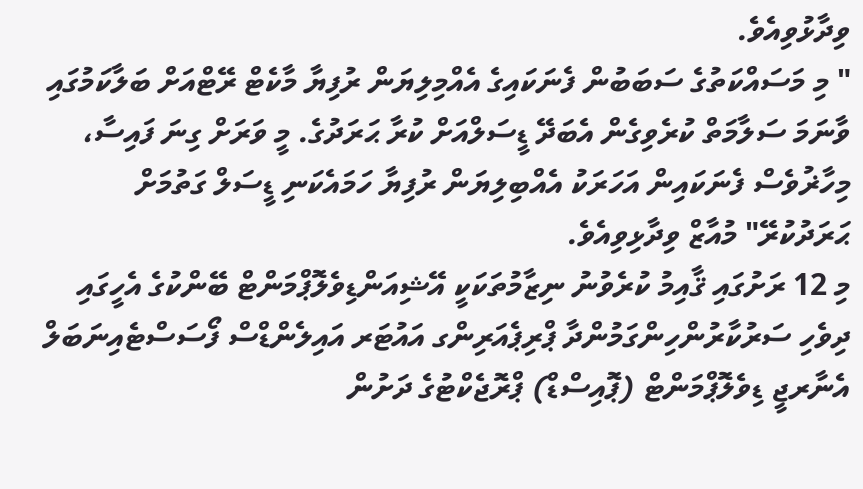ވިދާޅުވިއެވެ.
" މި މަސައްކަތުގެ ސަބަބުން ފެނަކައިގެ އެއްމިލިޔަން ރުފިޔާ މާކެޓް ރޭޓްއަށް ބަލާކަމުގައި ވާނަމަ ސަލާމަތް ކުރެވިގެން އެބަދޭ ޑީސަލްއަށް ކުރާ ޙަރަދުގެ. މީ ވަރަށް ގިނަ ފައިސާ، މިހާޜުވެސް ފެނަކައިން އަހަރަކު އެއްބިލިޔަން ރުފިޔާ ހަމައެކަނި ޑީސަލް ގަތުމަށް ޙަރަދުކުރޭ" މުއާޒް ވިދާޅިވިއެވެ.
މި 12 ރަށުގައި ޤާއިމު ކުރެވުނު ނިޒާމުތަކަކީ އޭޝިއަންޑިވެލޮޕްމަންޓް ބޭންކުގެ އެހީގައި ދިވެހި ސަރުކާރުންހިންގަމުންދާ ޕްރިޕެއަރިންގ އައުޓަރ އައިލެންޑްސް ފޯސަސްޓެއިނަބަލް އެނާރޖީ ޑިވެލޮޕްމަންޓް (ޕޮއިސްޑް) ޕްރޮޖެކްޓުގެ ދަށުން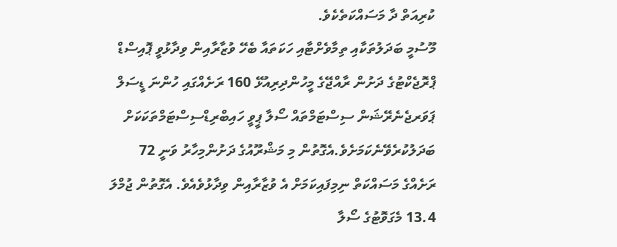ކުރިއަތް ދާ މަސައްކަތެކެވެ.
މޫސުމީ ބަދަލުތަކާއި ތިމާވެށްޓާއި ހަކަތައާ ބެހޭ ވުޒާރާއިން ވިދާޅުވީ ޕޮއިސްޑް ޕްރޮޖެކްޓުގެ ދަށުން ރާއްޖޭގެ މީހުންދިރިއުޅޭ 160 ރަށެއްގައި ހުންނަ ޑީސަލް ޕަވަރޖެނެރޭޝަން ސިސްޓަމްތައް ސޯލާ ޕީވީ ހައިބްރިޑްސިސްޓަމްތަކަކަށް ބަދަލުކުރެވޭނެކަމަށެވެ.އެގޮތުން މި މަޝްރޫއުގެ ދަށުންމިހާރު ވަނީ 72 ރަށެއްގެ މަސައްކަތް ނިމިފައިކަމަށް އެ ވުޒާރާއިން ވިދާޅުވެއެވެ. އެގޮތުން ޖުމްލަ 13.4 މެގަވޮޓުގެ ސޯލާ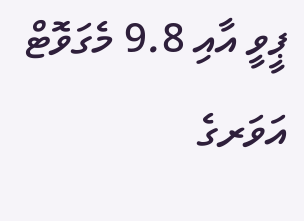ޕީވީ އާއި 9.8 މެގަވޮޓް އަވަރގެ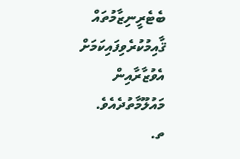ބެޓެރީނިޒާމުތައް ޤާއިމުކުރެވިފައިކަމަށް އެވުޒާރާއިން މައުލޫމާތުދެއެވެ.
ތ.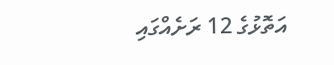އަތޮޅުގެ 12 ރަށެއްގައި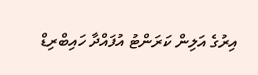އިރުގެ އަލިން ކަރަންޓު އުފައްދާ ހައިބްރިޑް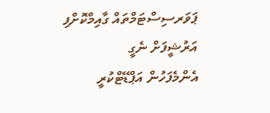ޕަވަރސިސްޓަމްތައް ގާއިމްކޮށްފި
އަރުޝީފަށް ނެގީ
އެންމެފަހުން އަޕްޑޭޓްކުރީ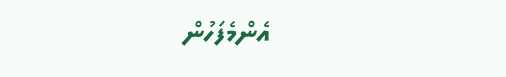އެންމެފަހުން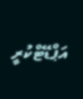އަޕްޑޭޓްކުރީ